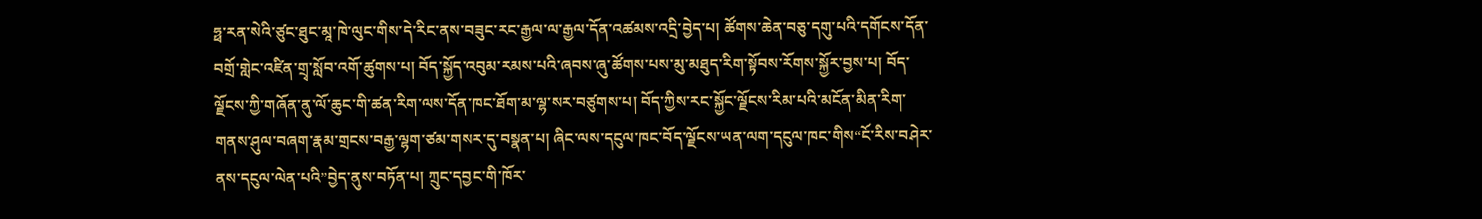ཧྥ་རན་སེའི་ཙུང་ཐུང་མཱ་ཁེ་ལུང་གིས་དེ་རིང་ནས་བཟུང་རང་རྒྱལ་ལ་རྒྱལ་དོན་འཚམས་འདྲི་བྱེད་པ། ཚོགས་ཆེན་བཅུ་དགུ་པའི་དགོངས་དོན་བགྲོ་གླེང་འཛིན་གྲྭ་སློབ་འགོ་ཚུགས་པ། བོད་སྐྱོད་འབུམ་རམས་པའི་ཞབས་ཞུ་ཚོགས་པས་མུ་མཐུད་རིག་སྟོབས་རོགས་སྐྱོར་བྱས་པ། བོད་ལྗོངས་ཀྱི་གཞོན་ནུ་ལོ་ཆུང་གི་ཚན་རིག་ལས་དོན་ཁང་ཐོག་མ་ལྷ་སར་བཙུགས་པ། བོད་ཀྱིས་རང་སྐྱོང་ལྗོངས་རིམ་པའི་མངོན་མིན་རིག་གནས་ཤུལ་བཞག་རྣམ་གྲངས་བརྒྱ་ལྷག་ཙམ་གསར་དུ་བསྣན་པ། ཞིང་ལས་དངུལ་ཁང་བོད་ལྗོངས་ཡན་ལག་དངུལ་ཁང་གིས“ངོ་རིས་བཤེར་ནས་དངུལ་ལེན་པའི”བྱེད་ནུས་བཏོན་པ། ཀྲུང་དབྱང་གི་ཁོར་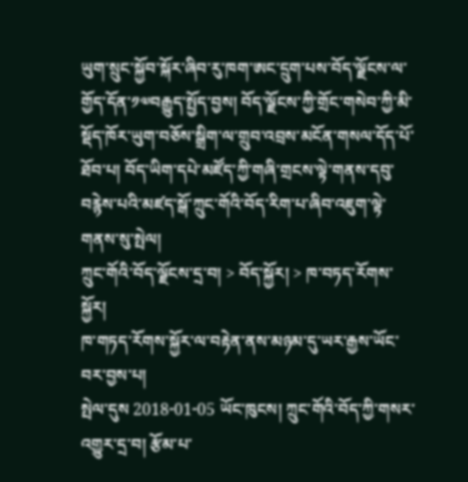ཡུག་སྲུང་སྐྱོབ་སྐོར་ཞིབ་རུ་ཁག་ཨང་དྲུག་པས་བོད་ལྗོངས་ལ་གྱོད་དོན་༡༧བརྒྱུད་སྤྱོད་བྱས། བོད་ལྗོངས་ཀྱི་གྲོང་གསེབ་ཀྱི་མི་སྡོད་ཁོར་ཡུག་བཅོས་སྒྲིག་ལ་གྲུབ་འབྲས་མངོན་གསལ་དོད་པོ་ཐོབ་པ། བོད་ཡིག་དཔེ་མཛོད་ཀྱི་གཞི་གྲངས་ལྟེ་གནས་དབུ་བརྙེས་པའི་མཛད་སྒོ་ཀྲུང་གོའི་བོད་རིག་པ་ཞིབ་འཇུག་ལྟེ་གནས་སུ་སྤེལ།
ཀྲུང་གོའི་བོད་ལྗོངས་དྲ་བ། > བོད་སྐྱོར། > ཁ་བཏད་རོགས་སྐྱོར།
ཁ་གཏད་རོགས་སྐྱོར་ལ་བརྟེན་ནས་མཉམ་དུ་ཡར་རྒྱས་ཡོང་བར་བྱས་པ།
སྤེལ་དུས 2018-01-05 ཡོང་ཁུངས། ཀྲུང་གོའི་བོད་ཀྱི་གསར་འགྱུར་དྲ་བ། རྩོམ་པ་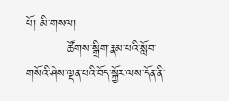པོ། མི་གསལ།
          ཚོགས་སྒྲིག་རྣམ་པའི་སློབ་གསོའི་ཤེས་ལྡན་པའི་བོད་སྐྱོར་ལས་དོན་ནི་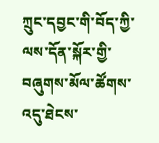ཀྲུང་དབྱང་གི་བོད་ཀྱི་ལས་དོན་སྐོར་གྱི་བཞུགས་མོལ་ཚོགས་འདུ་ཐེངས་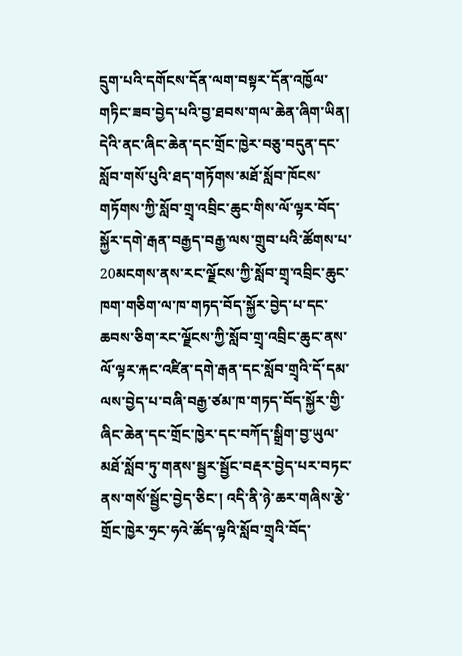དྲུག་པའི་དགོངས་དོན་ལག་བསྟར་དོན་འཁྱོལ་གཏིང་ཟབ་བྱེད་པའི་བྱ་ཐབས་གལ་ཆེན་ཞིག་ཡིན། དེའི་ནང་ཞིང་ཆེན་དང་གྲོང་ཁྱེར་བཅུ་བདུན་དང་སློབ་གསོ་པུའི་ཐད་གཏོགས་མཐོ་སློབ་ཁོངས་གཏོགས་ཀྱི་སློབ་གྲྭ་འབྲིང་ཆུང་གིས་ལོ་ལྟར་བོད་སྐྱོར་དགེ་རྒན་བརྒྱད་བརྒྱ་ལས་གྲུབ་པའི་ཚོགས་པ་20མངགས་ནས་རང་ལྗོངས་ཀྱི་སློབ་གྲྭ་འབྲིང་ཆུང་ཁག་གཅིག་ལ་ཁ་གཏད་བོད་སྐྱོར་བྱེད་པ་དང་ཆབས་ཅིག་རང་ལྗོངས་ཀྱི་སློབ་གྲྭ་འབྲིང་ཆུང་ནས་ལོ་ལྟར་རྐང་འཛིན་དགེ་རྒན་དང་སློབ་གྲྭའི་དོ་དམ་ལས་བྱེད་པ་བཞི་བརྒྱ་ཙམ་ཁ་གཏད་བོད་སྐྱོར་གྱི་ཞིང་ཆེན་དང་གྲོང་ཁྱེར་དང་བཀོད་སྒྲིག་བྱ་ཡུལ་མཐོ་སློབ་ཏུ་གནས་སྦྱར་སྦྱོང་བརྡར་བྱེད་པར་བཏང་ནས་གསོ་སྦྱོང་བྱེད་ཅིང་། འདི་ནི་ཉེ་ཆར་གཞིས་རྩེ་གྲོང་ཁྱེར་ཧྲང་ཧའེ་ཚོད་ལྟའི་སློབ་གྲྭའི་བོད་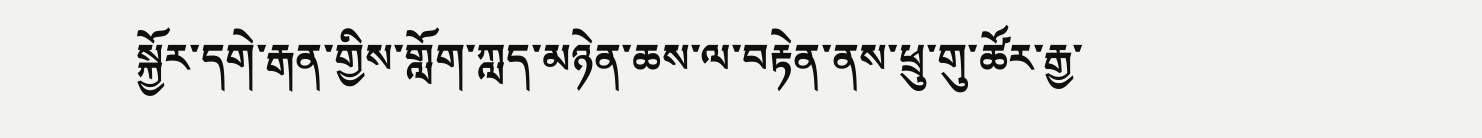སྐྱོར་དགེ་རྒན་གྱིས་གློག་ཀླད་མཉེན་ཆས་ལ་བརྟེན་ནས་ཕྲུ་གུ་ཚོར་རྒྱ་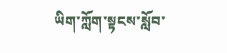ཡིག་ཀློག་སྟངས་སློབ་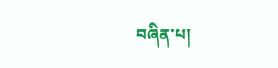བཞིན་པ།